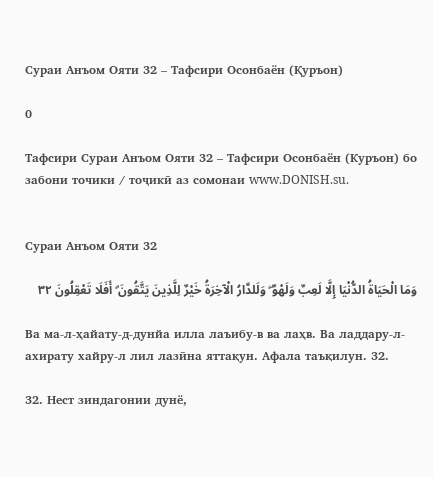Сураи Анъом Ояти 32 – Тафсири Осонбаён (Қуръон)

0

Тафсири Сураи Анъом Ояти 32 – Тафсири Осонбаён (Куръон) бо забони точики / тоҷикӣ аз сомонаи www.DONISH.su.


Сураи Анъом Ояти 32

وَمَا الْحَيَاةُ الدُّنْيَا إِلَّا لَعِبٌ وَلَهْوٌ ۖ وَلَلدَّارُ الْآخِرَةُ خَيْرٌ لِلَّذِينَ يَتَّقُونَ ۗ أَفَلَا تَعْقِلُونَ ٣٢

Ва ма-л-ҳайату-д-дунйа илла лаъибу-в ва лаҳв. Ва ладдару-л-ахирату хайру-л лил лазӣна яттақун. Афала таъқилун. 32.

32. Нест зиндагонии дунё,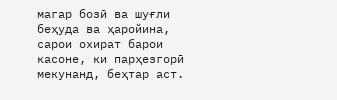магар бозӣ ва шуғли беҳуда ва ҳаройина, сарои охират барои касоне, ки парҳезгорӣ мекунанд, беҳтар аст.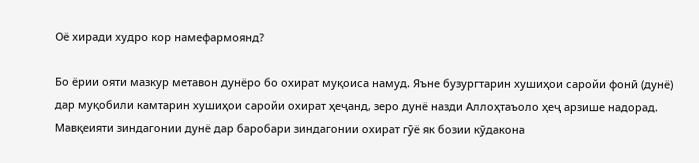Оё хиради худро кор намефармоянд?

Бо ёрии ояти мазкур метавон дунёро бо охират муқоиса намуд. Яъне бузургтарин хушиҳои саройи фонӣ (дунё) дар муқобили камтарин хушиҳои саройи охират ҳеҷанд, зеро дунё назди Аллоҳтаъоло ҳеҷ арзише надорад. Мавқеияти зиндагонии дунё дар баробари зиндагонии охират гӯё як бозии кӯдакона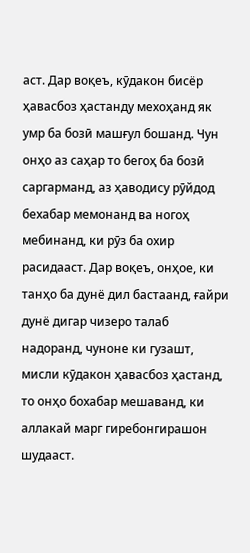аст. Дар воқеъ, кӯдакон бисёр ҳавасбоз ҳастанду мехоҳанд як умр ба бозӣ машғул бошанд. Чун онҳо аз саҳар то бегоҳ ба бозӣ саргарманд, аз ҳаводису рӯйдод бехабар мемонанд ва ногоҳ мебинанд, ки рӯз ба охир расидааст. Дар воқеъ, онҳое, ки танҳо ба дунё дил бастаанд, ғайри дунё дигар чизеро талаб надоранд, чуноне ки гузашт, мисли кӯдакон ҳавасбоз ҳастанд, то онҳо бохабар мешаванд, ки аллакай марг гиребонгирашон шудааст.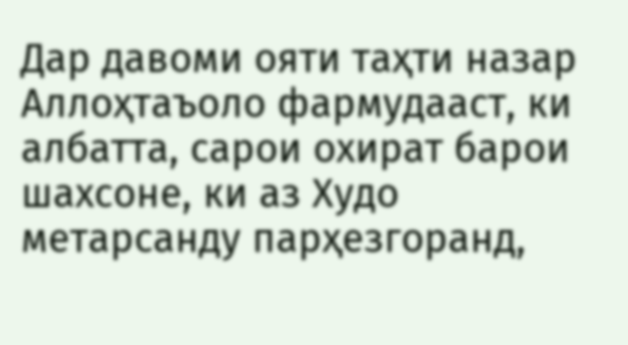Дар давоми ояти таҳти назар Аллоҳтаъоло фармудааст, ки албатта, сарои охират барои шахсоне, ки аз Худо метарсанду парҳезгоранд,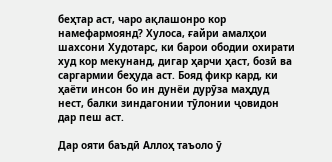беҳтар аст, чаро ақлашонро кор намефармоянд? Хулоса, ғайри амалҳои шахсони Худотарс, ки барои ободии охирати худ кор мекунанд, дигар ҳарчи ҳаст, бозӣ ва саргармии беҳуда аст. Бояд фикр кард, ки ҳаёти инсон бо ин дунёи дурӯза маҳдуд нест, балки зиндагонии тӯлонии ҷовидон дар пеш аст.

Дар ояти баъдӣ Аллоҳ таъоло ӯ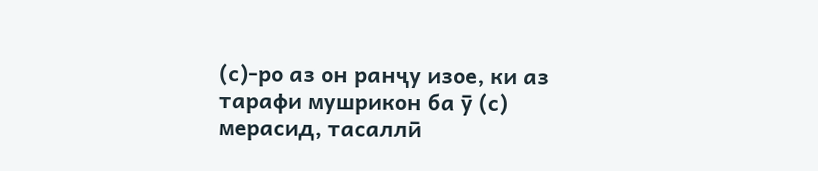(с)-ро аз он ранҷу изое, ки аз тарафи мушрикон ба ӯ (с) мерасид, тасаллӣ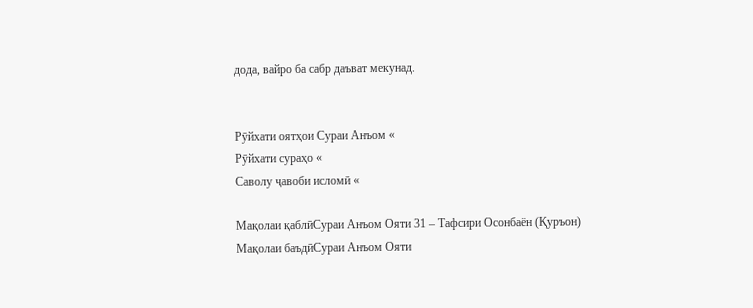дода, вайро ба сабр даъват мекунад.


Рӯйхати оятҳои Сураи Анъом «
Рӯйхати сураҳо «
Саволу ҷавоби исломӣ «

Мақолаи қаблӣСураи Анъом Ояти 31 – Тафсири Осонбаён (Қуръон)
Мақолаи баъдӣСураи Анъом Ояти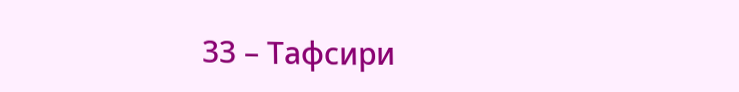33 – Тафсири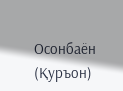Осонбаён (Қуръон)